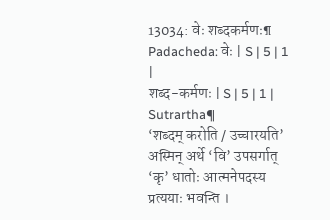13034: वेः शब्दकर्मणः¶
Padacheda: वेः | S | 5 | 1 |
शब्द-कर्मणः | S | 5 | 1 |
Sutrartha¶
‘शब्दम् करोति / उच्चारयति’ अस्मिन् अर्थे ‘वि’ उपसर्गात् ‘कृ’ धातोः आत्मनेपदस्य प्रत्ययाः भवन्ति ।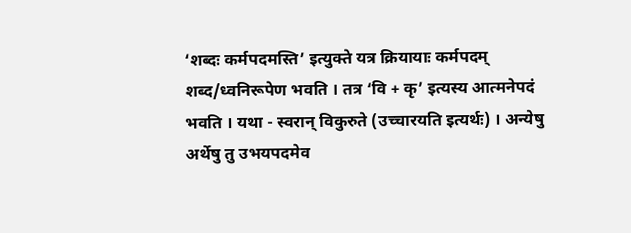‘शब्दः कर्मपदमस्ति’ इत्युक्ते यत्र क्रियायाः कर्मपदम् शब्द/ध्वनिरूपेण भवति । तत्र ‘वि + कृ’ इत्यस्य आत्मनेपदं भवति । यथा - स्वरान् विकुरुते (उच्चारयति इत्यर्थः) । अन्येषु अर्थेषु तु उभयपदमेव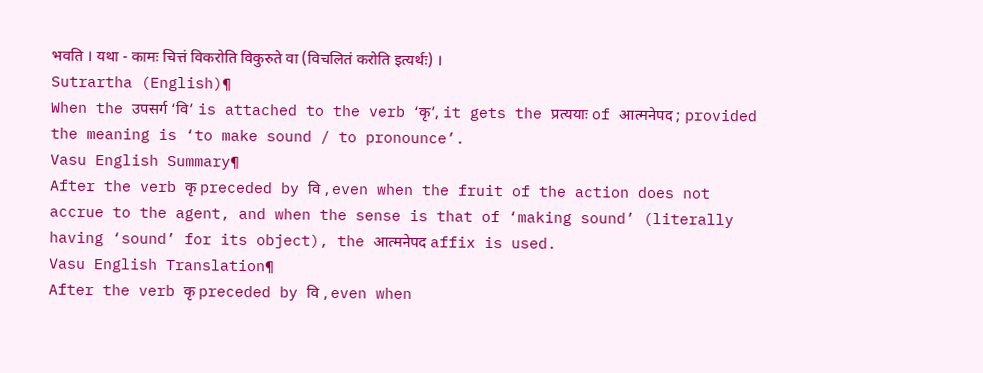भवति । यथा - कामः चित्तं विकरोति विकुरुते वा (विचलितं करोति इत्यर्थः) ।
Sutrartha (English)¶
When the उपसर्ग ‘वि’ is attached to the verb ‘कृ’, it gets the प्रत्ययाः of आत्मनेपद ; provided the meaning is ‘to make sound / to pronounce’.
Vasu English Summary¶
After the verb कृ preceded by वि , even when the fruit of the action does not accrue to the agent, and when the sense is that of ‘making sound’ (literally having ‘sound’ for its object), the आत्मनेपद affix is used.
Vasu English Translation¶
After the verb कृ preceded by वि , even when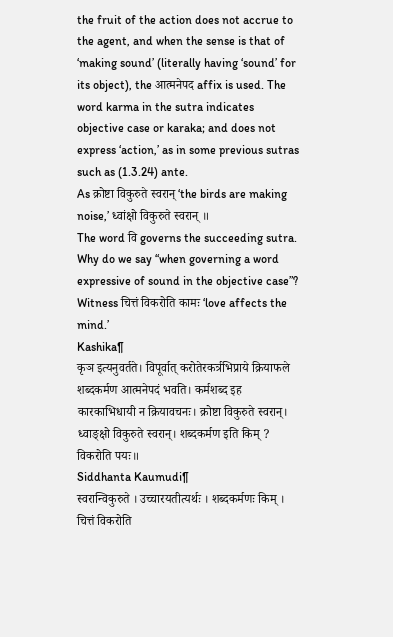the fruit of the action does not accrue to the agent, and when the sense is that of ‘making sound’ (literally having ‘sound’ for its object), the आत्मनेपद affix is used. The word karma in the sutra indicates objective case or karaka; and does not express ‘action,’ as in some previous sutras such as (1.3.24) ante.
As क्रोष्टा विकुरुते स्वरान् ‘the birds are making noise,’ ध्वांक्षो विकुरुते स्वरान् ॥
The word वि governs the succeeding sutra.
Why do we say “when governing a word expressive of sound in the objective case”? Witness चित्तं विकरोति कामः ‘love affects the mind.’
Kashika¶
कृञ इत्यनुवर्तते। विपूर्वात् करोतेरकर्त्रभिप्राये क्रियाफले शब्दकर्मण आत्मनेपदं भवति। कर्मशब्द इह कारकाभिधायी न क्रियावचनः। क्रोष्टा विकुरुते स्वरान्। ध्वाङ्क्षो विकुरुते स्वरान्। शब्दकर्मण इति किम् ? विकरोति पयः॥
Siddhanta Kaumudi¶
स्वरान्विकुरुते । उच्चारयतीत्यर्थः । शब्दकर्मणः किम् । चित्तं विकरोति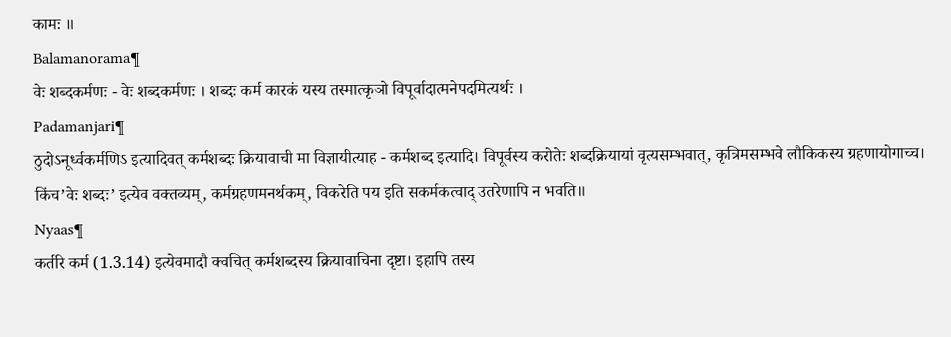कामः ॥
Balamanorama¶
वेः शब्दकर्मणः - वेः शब्दकर्मणः । शब्दः कर्म कारकं यस्य तस्मात्कृञो विपूर्वादात्मनेपदमित्यर्थः ।
Padamanjari¶
ठुदोऽनूर्ध्वकर्मणिऽ इत्यादिवत् कर्मशब्दः क्रियावाची मा विज्ञायीत्याह - कर्मशब्द इत्यादि। विपूर्वस्य करोतेः शब्दक्रियायां वृत्यसम्भवात्, कृत्रिमसम्भवे लौकिकस्य ग्रहणायोगाच्च। किंच’वेः शब्दः’ इत्येव वक्तव्यम्, कर्मग्रहणमनर्थकम्, विकरेति पय इति सकर्मकत्वाद् उतरेणापि न भवति॥
Nyaas¶
कर्तरि कर्म (1.3.14) इत्येवमादौ क्वचित् कर्मशब्दस्य क्रियावाचिना दृष्टा। इहापि तस्य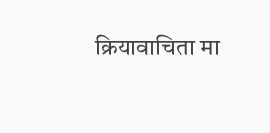क्रियावाचिता मा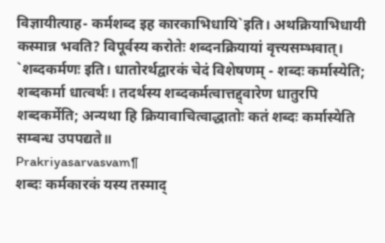विज्ञायीत्याह- कर्मशब्द इह कारकाभिधायि`इति। अथक्रियाभिधायी कस्मान्न भवति? विपूर्वस्य करोतेः शब्दनक्रियायां वृत्त्यसम्भवात्। `शब्दकर्मणः इति। धातोरर्थद्वारकं चेदं विशेषणम् - शब्दः कर्मास्येति; शब्दकर्मा धात्वर्थः। तदर्थस्य शब्दकर्मत्वात्तद्द्वारेण धातुरपि शब्दकर्मेति; अन्यथा हि क्रियावाचित्वाद्धातोः कतं शब्दः कर्मास्येति सम्बन्ध उपपद्यते॥
Prakriyasarvasvam¶
शब्दः कर्मकारकं यस्य तस्माद्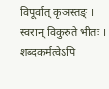विपूर्वात् कृञस्तङ् । स्वरान् विकुरुते भीतः । शब्दकर्मत्वेऽपि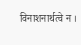विनाशनार्थत्वे न ।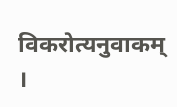विकरोत्यनुवाकम् ।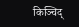किञ्चिद्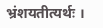भ्रंशयतीत्यर्थः ।